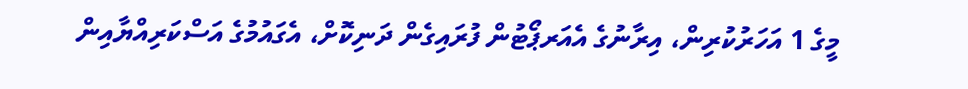މީގެ 1 އަހަރުކުރިން، އިރާނުގެ އެއަރޕޯޓުން ފުރައިގެން ދަނިކޮށް، އެގައުމުގެ އަސްކަރިއްޔާއިން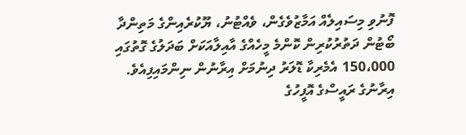ފޮނުވި މިސައިލެއް އަމާޒުވެގެން، ވެއްޓުނު، ޔޫކުރެއިންގެ މަތިންދާ ބޯޓުން ދަތުރުކުރިން ކޮންމެ މީހެއްގެ އާއިލާއަކަށް ބަދަލުގެ ގޮތުގައި 150،000 އެމެރިކާ ޑޮލަރު ދިނުމަށް އިރާނުން ނިންމައިފިއެވެ.
އިރާނުގެ ރައީސްގެ އޮފީހުގެ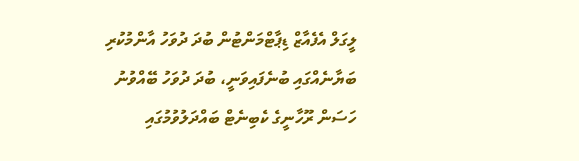ލީގަލް އެފެއާޒް ޑިޕާޓްމަންޓުން ބުދަ ދުވަހު އާންމުކުރި ބަޔާނެއްގައި ބުނެފައިވަނީ، ބުދަ ދުވަހު ބޭއްވުނު ހަސަން ރޫހާނީގެ ކެބިނެޓް ބައްދަލުވުމުގައި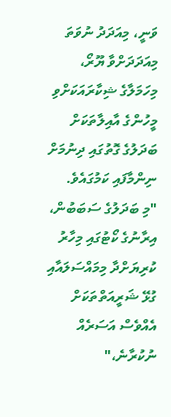ވަނީ، މިއަދަދު ނުވަތަ މިއަދަދަށްވާ ޔޫރޯ، މިހަމަލާގެ ޝިކާރައަކަށްވި މީހުންގެ އާއިލާތަކަށް ބަދަލުގެ ގޮތުގައި ދިނުމަށް ނިންމާފައި ކަމުގައެވެ.
"މި ބަދަލުގެ ސަބަބުން، އިރާނުގެ ކޯޓުގައި މިހާރު ކުރިޔަށްދާ މިމައްސަލައާއި ގުޅޭ ޝަރީއަތްތަކަށް އެއްވެސް އަސަރެއް ނުކުރާނެ،"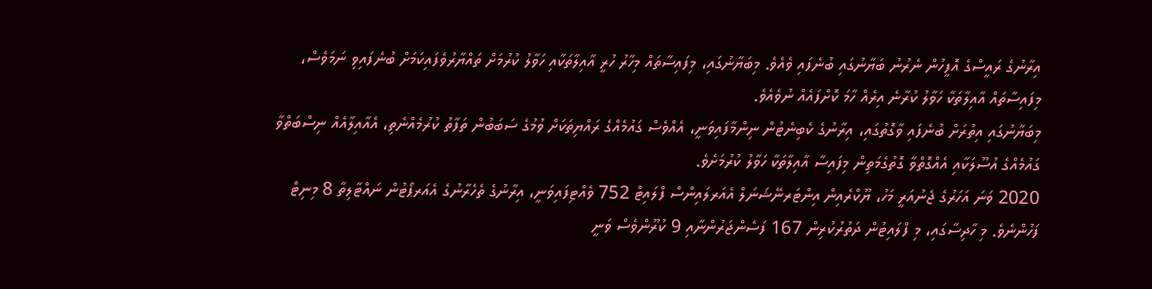އިރާނުގެ ރައީސްގެ އޮފީހުން ނެރުނު ބަޔާނުގައި ބުނެފައި ވެއެވެ. މިބަޔާނުގައި، މިފައިސާތައް މިހާރު ހުރީ އާއިލާތަކާއި ހަވާލު ކުރުމަށް ތައްޔާރުވެފައިކަމަށް ބުނެފައިވި ނަމަވެސް، މިފައިސާތައް އާއިލާތަކާ ހަވާލު ކުރާނެ އިރެއް ހާމަ ކޮށްފައެއް ނުވެއެވެ.
މިބަޔާނުގައި އިތުރަށް ބުނެފައި ވާގޮތުގައި، އިރާނުގެ ކެބިނެޓުން ނިންމާފައިވަނީ، އެއްވެސް ގައުމެއްގެ ރައްޔިތަކަށް ވުމުގެ ސަބަބުން ތަފާތު ކުރުމެއްނެތި، އެއާއިލާއެއް ނިސްބަތްވާ ގައުމެއްގެ އުސޫލަކާއި އެއްގޮތްވާ ގޮތުގެމަތިން މިފައިސާ އާއިލާތަކާ ހަވާލު ކުރުމަށެވެ.
2020 ވަނަ އަހަރުގެ ޖެނުއަރީ މަހު، ޔޫކްރެއިން އިންޓަރނޭޝަނަލް އެއަރލައިންސް ފްލައިޓް 752 ވެއްޓިފައިވަނީ، އިރާނުގެ ތެހެރާނުގެ އެއަރޕޯޓުން ނައްޓާލިތާ 8 މިނިޓް ފަހުންނެވެ. މި ހާދިސާގައި، މި ފްލައިޓުން ދަތުރުކުރިން 167 ފަސެންޖަރުންނާއި 9 ކުރޫންވެސް ވަނީ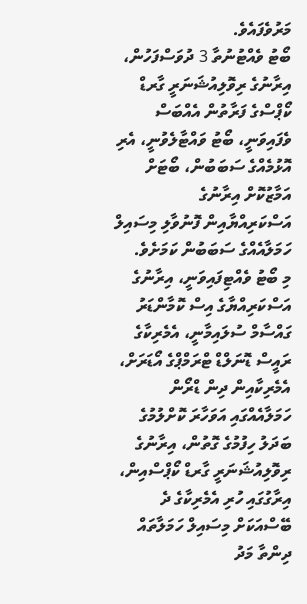މަރުވެފައެވެ.
ބޯޓު ވެއްޓުނުތާ 3 ދުވަސްފަހުން، އިރާނުގެ ރިވޮލިއުޝަނަރީ ގާރޑް ކޯޕްސްގެ ފަރާތުން އެއްބަސް ވެފައިވަނީ، ބޯޓު ވައްޓާލެވުނީ، އެރި އޮޅުމެއްގެ ސަބަބުން، ބޯޓަށް އަމާޒުކޮށް އިރާނުގެ އަސްކަރިއްޔާއިން ފޮނުވާލި މިސައިލް ހަމަލާއެއްގެ ސަބަބުން ކަމަށެވެ.
މި ބޯޓު ވެއްޓިފައިވަނީ، އިރާނުގެ އަސްކަރިއްޔާގެ އިސް ކޮމާންޑަރު ގައްސާމް ސުލައިމާނީ، އެމެރިކާގެ ރައީސް ޑޮނަލްޑް ޓްރަމްޕްގެ އޯޑަރަށް، އެމެރިކާއިން ދިން ޑްރޯން ހަމަލާއެއްގައި އަވަހާރަ ކޮށްލުމުގެ ބަދަލު ހިފުމުގެ ގޮތުން، އިރާނުގެ ރިވޮލިއުޝަނަރީ ގާރޑް ކޯޕްސްއިން، އިރާގުގައި ހުރި އެމެރިކާގެ ދެ ބޭސްއަކަށް މިސައިލް ހަމަލާތައް ދިންތާ މަދު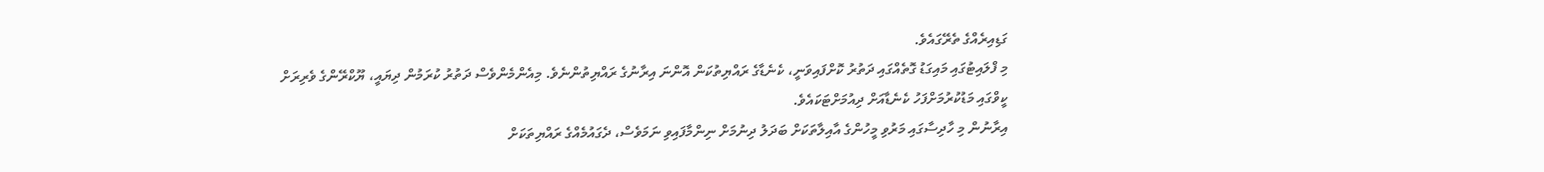ގަޑިއިރެއްގެ ތެރޭގައެވެ.
މި ފްލައިޓުގައި މައިގަޑު ގޮތެއްގައި ދަތުރު ކޮށްފައިވަނީ، ކެނެޑާގެ ރައްޔިތުކަން އޮންނަ އިރާނުގެ ރައްޔިތުންނެވެ. މިއެންމެންވެސް ދަތުރު ކުރަމުން ދިޔައީ، ޔޫކްރޭންގެ ވެރިރަށް ކީވްގައި މަޑުކުރުމަށްފަހު ކެނެޑާއަށް ދިއުމަށްޓަކައެވެ.
އިރާނުން މި ހާދިސާގައި މަރުވި މީހުންގެ އާއިލާތަކަށް ބަދަލު ދިނުމަށް ނިންމާފައިވި ނަމަވެސް، ދެގައުމެއްގެ ރައްޔިތަކަށް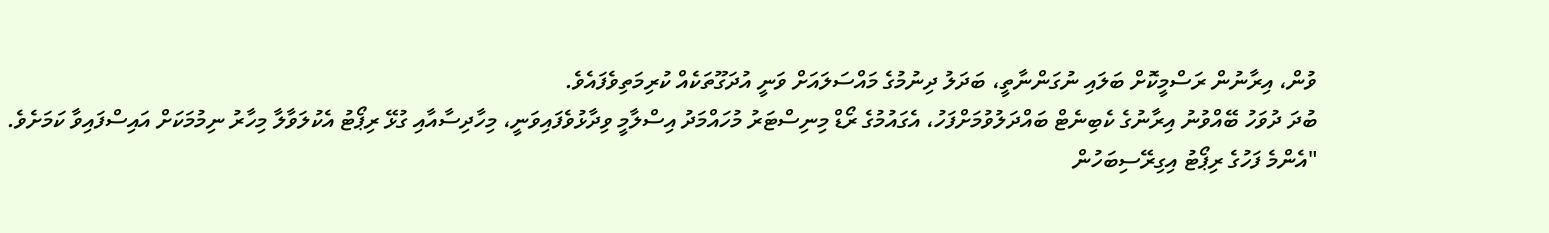ވުން، އިރާނުން ރަސްމީކޮށް ބަލައި ނުގަންނާތީ، ބަދަލު ދިނުމުގެ މައްސަލައަށް ވަނީ އުދަގޫތަކެއް ކުރިމަތިވެފައެވެ.
ބުދަ ދުވަހު ބޭއްވުނު އިރާނުގެ ކެބިނެޓް ބައްދަލުވުމަށްފަހު، އެގައުމުގެ ރޯޑް މިނިސްޓަރު މުހައްމަދު އިސްލާމީ ވިދާޅުވެފައިވަނީ، މިހާދިސާއާއި ގުޅޭ ރިޕޯޓު އެކުލަވާލާ މިހާރު ނިމުމަކަށް އައިސްފައިވާ ކަމަށެވެ.
"އެންމެ ފަހުގެ ރިޕޯޓު އިގިރޭސިބަހުން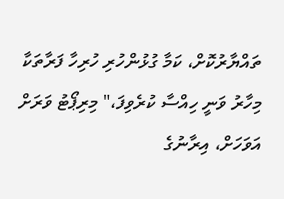ތައްޔާރުކޮށް، ކަމާ ގުޅުންހުރި ހުރިހާ ފަރާތަކާ މިހާރު ވަނީ ހިއްސާ ކުރެވިފަ،" މިރިޕޯޓު ވަރަށް އަވަހަށް، އިރާނުގެ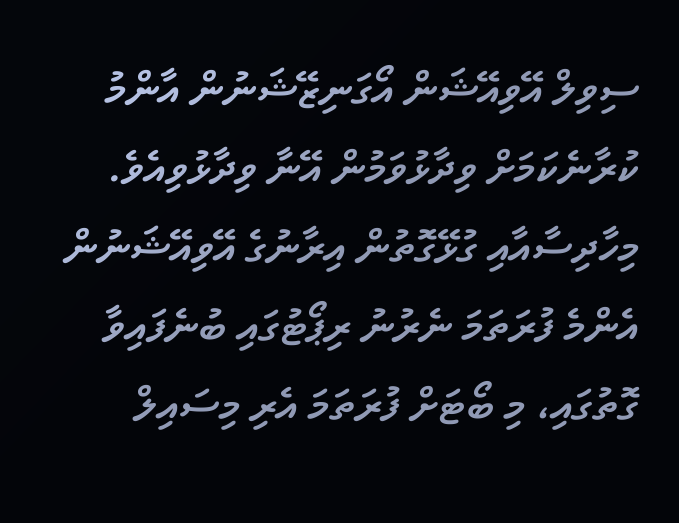ސިވިލް އޭވިއޭޝަން އޯގަނިޒޭޝަނުން އާންމު ކުރާނެކަމަށް ވިދާޅުވަމުން އޭނާ ވިދާޅުވިއެވެ.
މިހާދިސާއާއި ގުޅޭގޮތުން އިރާނުގެ އޭވިއޭޝަނުން އެންމެ ފުރަތަމަ ނެރުނު ރިޕޯޓުގައި ބުނެފައިވާ ގޮތުގައި، މި ބޯޓަށް ފުރަތަމަ އެރި މިސައިލް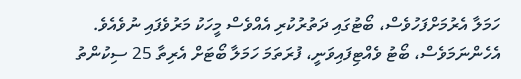ހަމަލާ އެރުމަށްފަހުވެސް، ބޯޓުގައި ދަތުރުކުރި އެއްވެސް މީހަކު މަރުވެފައި ނުވެއެވެ.
އެހެންނަމަވެސް، ބޯޓު ވެއްޓިފައިވަނީ، ފުރަތަމަ ހަމަލާ ބޯޓަށް އެރިތާ 25 ސިކުންތު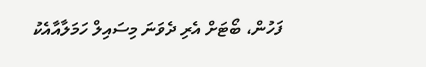ފަހުން، ބޯޓަށް އެރި ދެވަނަ މިސައިލް ހަމަލާއާއެކު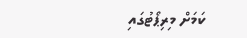ކަމަށް މިރިޕޯޓުގައި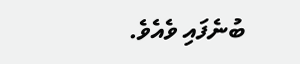ބުނެފައި ވެއެވެ.